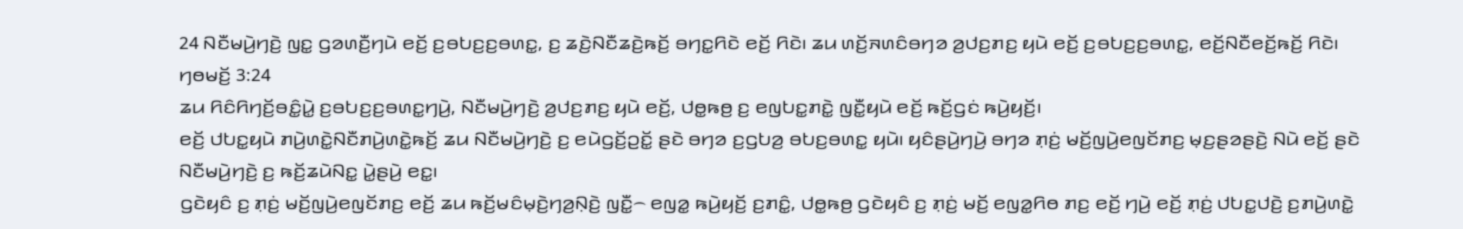24 ꤡꤢꤪꤗꤣꤧ꤬ꤚꤢꤧ꤬ ꤜꤢ꤭ ꤞꤤꤛꤢꤪ꤬ꤚꤣꤧ ꤕꤢꤩ꤬ ꤢ꤬ꤋꤝꤢ꤬ꤢ꤬ꤋꤛꤢ꤭, ꤢ꤬ ꤘꤢꤧ꤬ꤡꤢꤪꤘꤢꤧ꤬ꤒꤢꤩ꤬ ꤋꤚꤢ꤭ꤖꤢꤧ ꤕꤢꤩ꤬ ꤖꤢꤧ꤯ ꤘꤣ ꤛꤢꤩ꤬ꤏꤛꤢꤨꤋꤚꤤ ꤤ꤬ꤓꤢ꤬ꤊꤢ꤬ ꤟꤣꤧ ꤕꤢꤩ꤬ ꤢ꤬ꤋꤝꤢ꤬ꤢ꤬ꤋꤛꤢ꤭, ꤕꤢꤩ꤬ꤡꤢꤪꤕꤢꤩ꤬ꤒꤢꤩ꤬ ꤖꤢꤧ꤯
ꤚꤥꤗꤢꤩ꤬ 3:24
ꤘꤣ ꤖꤢꤨꤖꤚꤢꤩ꤬ꤋꤢꤨ꤭ꤣꤧ꤭ ꤢ꤬ꤋꤝꤢ꤬ꤢ꤬ꤋꤛꤢ꤭ꤚꤣꤧ꤬, ꤡꤢꤪꤗꤣꤧ꤬ꤚꤢꤧ꤬ ꤤ꤬ꤓꤢ꤬ꤊꤢ꤬ ꤟꤣꤧ ꤕꤢꤩ꤬, ꤓꤥ꤭ꤒꤥ꤬ ꤢ꤬ ꤕꤜꤝꤢ꤭ꤊꤢꤧ꤭ ꤜꤢꤪ꤭ꤟꤣꤧ ꤕꤢꤩ꤬ ꤒꤢꤩ꤬ꤞꤢꤦ ꤒꤣꤧ꤬ꤟꤢꤩ꤬꤯
ꤕꤢꤩ꤬ ꤓꤝꤢ꤭ꤟꤣꤧ ꤊꤣꤧ꤬ꤛꤢꤧ꤭ꤡꤢꤪꤊꤣꤧ꤬ꤛꤢꤧ꤭ꤒꤢꤩ꤬ ꤘꤣ ꤡꤢꤪꤗꤣꤧ꤬ꤚꤢꤧ꤬ ꤢ꤬ ꤕꤣꤧꤞꤢꤩ꤬ꤑꤢꤩ꤭ ꤔꤢꤧ ꤋꤚꤤ ꤢ꤬ꤞꤝꤤ꤬ ꤋꤝꤢ꤬ꤋꤛꤢ꤭ ꤟꤣꤧ꤯ ꤟꤢꤨꤔꤣꤧ꤬ꤚꤣꤧ꤬ ꤋꤚꤤ ꤊ꤫ꤢꤦ꤬ ꤗꤢꤩ꤬ꤜꤣꤧ꤬ꤕꤜꤢꤩꤊꤢ꤬ ꤗ꤫ꤢ꤬ꤔꤤꤔꤢꤧ꤬ ꤡꤣꤧ ꤕꤢꤩ꤬ ꤔꤢꤧ ꤡꤢꤪꤗꤣꤧ꤬ꤚꤢꤧ꤬ ꤢ꤬ ꤒꤢꤩ꤬ꤘꤣꤧꤡꤢ꤭ ꤣꤧ꤭ꤔꤣꤧ꤬ ꤕꤢ꤭꤯
ꤞꤢꤧꤟꤢꤨ ꤢ꤬ ꤊ꤫ꤢꤦ꤬ ꤗꤢꤩ꤬ꤜꤣꤧ꤬ꤕꤜꤢꤩꤊꤢ꤬ ꤕꤢꤩ꤬ ꤘꤣ ꤒꤢꤩ꤬ꤗꤢꤨꤗ꤫ꤢꤧ꤬ꤚꤤ꤬ꤡ꤫ꤢꤧ꤬ ꤜꤢꤪ꤭꤮ ꤕꤜꤤ꤭ ꤒꤣꤧ꤬ꤟꤢꤩ꤬ ꤢ꤬ꤊꤢꤨ꤭, ꤓꤥ꤭ꤒꤥ꤬ ꤞꤢꤧꤟꤢꤨ ꤢ꤬ ꤊ꤫ꤢꤦ꤬ ꤗꤢꤩ꤬ ꤕꤜꤤ꤭ꤖꤥ ꤊꤢ꤬ ꤕꤢꤩ꤬ ꤚꤣꤧ꤬ ꤕꤢꤩ꤬ ꤊ꤫ꤢꤦ꤬ ꤓꤝꤢ꤭ꤓꤢꤧ꤬ ꤢ꤬ꤊꤣꤧ꤬ꤛꤢꤧ꤭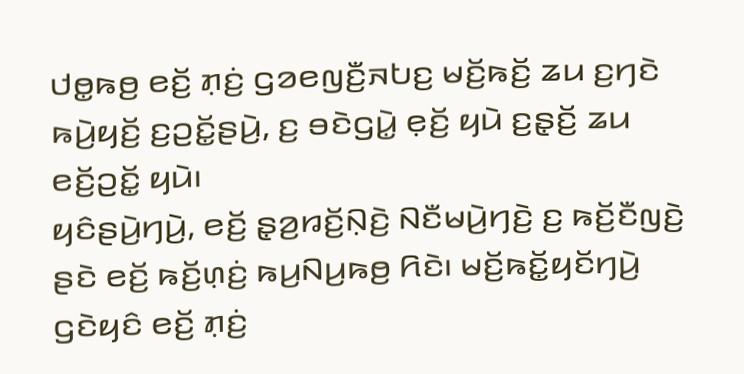ꤓꤥ꤭ꤒꤥ꤬ ꤕꤢꤩ꤬ ꤊ꤫ꤢꤦ꤬ ꤞꤤꤕꤜꤢꤪ꤬ꤏꤝꤢ꤬ ꤗꤢꤩ꤬ꤒꤢꤩ꤬ ꤘꤣ ꤢ꤬ꤚꤢꤧ ꤒꤣꤧ꤬ꤟꤢꤩ꤬ ꤢ꤬ꤑꤢꤩ꤭ꤔꤣꤧ꤬, ꤢ꤬ ꤋꤢꤧꤞꤣꤧ꤭ ꤕ꤫ꤢꤩ꤬ ꤟꤣꤧ ꤢ꤬ꤔ꤫ꤢꤩ꤬ ꤘꤣ ꤕꤢꤩ꤬ꤑꤢꤩ꤭ ꤟꤣꤧ꤯
ꤟꤢꤨꤔꤣꤧ꤬ꤚꤣꤧ꤬, ꤕꤢꤩ꤬ ꤔ꤫ꤤ꤬ꤙꤢꤩ꤬ꤡ꤫ꤢꤧ꤬ ꤡꤢꤪꤗꤣꤧ꤬ꤚꤢꤧ꤬ ꤢ꤬ ꤒꤢꤩ꤬ꤢꤪꤜꤢꤧ꤬ ꤔꤢꤧ ꤕꤢꤩ꤬ ꤒꤢꤩ꤬ꤛ꤫ꤢꤦ꤬ ꤒꤣ꤬ꤡꤣ꤬ꤒꤥ꤬ ꤖꤢꤧ꤯ ꤗꤢꤩ꤬ꤒꤢꤩ꤭ꤟꤢꤩꤚꤣꤧ꤬ ꤞꤢꤧꤟꤢꤨ ꤕꤢꤩ꤬ ꤊ꤫ꤢꤦ꤬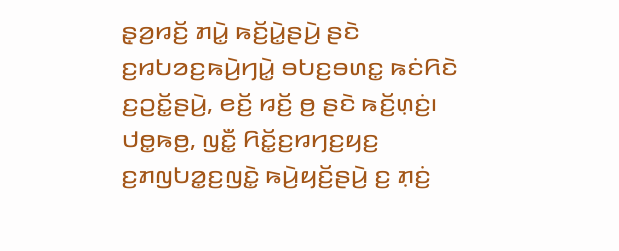ꤔ꤫ꤤ꤬ꤙꤢꤩ꤬ ꤊꤣꤧ꤭ ꤒꤢꤩ꤬ꤣꤧ꤭ꤔꤣꤧ꤬ ꤔꤢꤧ ꤢ꤬ꤙꤝꤤꤢ꤬ꤒꤣꤧ꤬ꤚꤣꤧ꤭ ꤋꤝꤢ꤬ꤋꤛꤢ꤭ ꤒꤢꤦꤖꤢꤧ ꤢ꤬ꤑꤢꤩ꤭ꤔꤣꤧ꤬, ꤕꤢꤩ꤬ ꤙꤢꤩ꤬ ꤥ꤬ ꤔꤢꤧ ꤒꤢꤩ꤬ꤛ꤫ꤢꤦ꤬꤯ ꤓꤥ꤭ꤒꤥ꤬, ꤜꤢꤪ꤭ ꤖꤢꤩ꤭ꤢ꤬ꤙꤚꤢ꤬ꤟꤢ꤬ ꤢ꤬ꤊꤜꤝꤤ꤭ꤢ꤬ꤜꤢꤧ꤭ ꤒꤣꤧ꤬ꤟꤢꤩ꤬ꤔꤣꤧ꤬ ꤢ꤬ ꤊ꤫ꤢꤦ꤬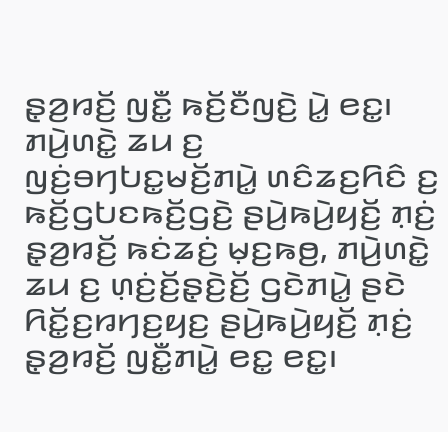ꤔ꤫ꤤ꤬ꤙꤢꤩ꤬ ꤜꤢꤪ꤭ ꤒꤢꤩ꤬ꤢꤪꤜꤢꤧ꤬ ꤣꤧ꤭ ꤕꤢ꤭꤯ ꤊꤣꤧ꤬ꤛꤢꤧ꤭ ꤘꤣ ꤢ꤬ ꤜꤢꤦ꤬ꤋꤚꤝꤢ꤭ꤗꤢꤩ꤬ꤊꤣꤧ꤭ ꤛꤢꤨꤘꤢ꤬ꤖꤢꤨ ꤢ꤬ ꤒꤢꤩ꤬ꤞꤝꤢꤒꤢꤩ꤬ꤞꤢꤧ꤬ ꤔꤣꤧ꤬ꤒꤣꤧ꤬ꤟꤢꤩ꤬ ꤊ꤫ꤢꤦ꤬ ꤔ꤫ꤤ꤬ꤙꤢꤩ꤬ ꤒꤢꤦꤘꤢꤦ꤬ ꤗ꤫ꤢ꤬ꤒꤥ꤬, ꤊꤣꤧ꤬ꤛꤢꤧ꤭ ꤘꤣ ꤢ꤬ ꤛ꤫ꤢꤦ꤬ꤢꤩ꤬ꤔ꤫ꤢꤧ꤬ꤢꤩ꤬ ꤞꤢꤧꤊꤣꤧ꤭ ꤔꤢꤧ ꤖꤢꤩ꤭ꤢ꤬ꤙꤚꤢ꤬ꤟꤢ꤬ ꤔꤣꤧ꤬ꤒꤣꤧ꤬ꤟꤢꤩ꤬ ꤊ꤫ꤢꤦ꤬ ꤔ꤫ꤤ꤬ꤙꤢꤩ꤬ ꤜꤢꤪ꤭ꤊꤣꤧ꤭ ꤕꤢ꤭ ꤕꤢ꤭꤯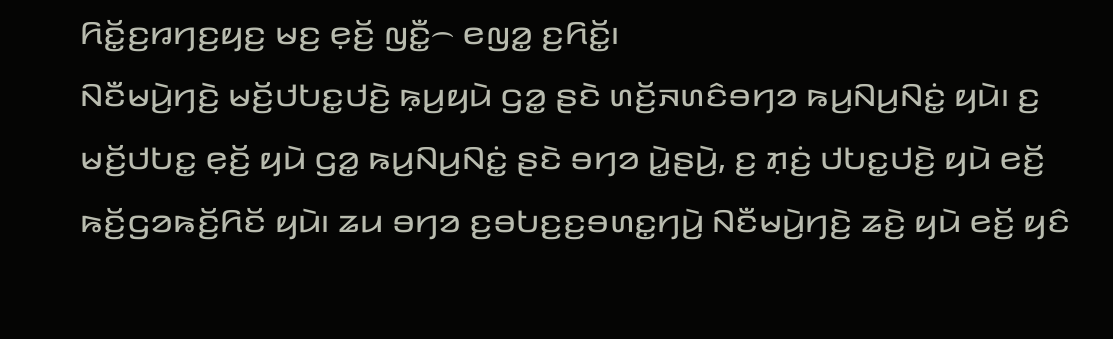ꤖꤢꤩ꤭ꤢ꤬ꤙꤚꤢ꤬ꤟꤢ꤬ ꤗꤢ꤬ ꤕ꤫ꤢꤩ꤬ ꤜꤢꤪ꤭꤮ ꤕꤜꤤ꤭ ꤢ꤬ꤖꤢꤩ꤭꤯
ꤡꤢꤪꤗꤣꤧ꤬ꤚꤢꤧ꤬ ꤗꤢꤩ꤬ꤓꤝꤢ꤭ꤓꤢꤧ꤬ ꤒ꤫ꤣ꤬ꤟꤣꤧ ꤞꤤ꤭ ꤔꤢꤧ ꤛꤢꤩ꤬ꤏꤛꤢꤨꤋꤚꤤ ꤒꤣ꤬ꤡꤣ꤬ꤡꤢꤦ꤭ ꤟꤣꤧ꤯ ꤢ꤬ ꤗꤢꤩ꤬ꤓꤝꤢ꤭ ꤕ꤫ꤢꤩ꤬ ꤟꤣꤧ ꤞꤤ꤭ ꤒꤣ꤬ꤡꤣ꤬ꤡꤢꤦ꤭ ꤔꤢꤧ ꤋꤚꤤ ꤣꤧ꤭ꤔꤣꤧ꤬, ꤢ꤬ ꤊ꤫ꤢꤦ꤬ ꤓꤝꤢ꤭ꤓꤢꤧ꤬ ꤟꤣꤧ ꤕꤢꤩ꤬ ꤒꤢꤩ꤬ꤞꤤꤒꤢꤩ꤬ꤖꤢꤩ ꤟꤣꤧ꤯ ꤘꤣ ꤋꤚꤤ ꤢ꤬ꤋꤝꤢ꤬ꤢ꤬ꤋꤛꤢ꤭ꤚꤣꤧ꤬ ꤡꤢꤪꤗꤣꤧ꤬ꤚꤢꤧ꤬ ꤘꤢꤧ꤬ ꤟꤣꤧ ꤕꤢꤩ꤬ ꤟꤢꤨ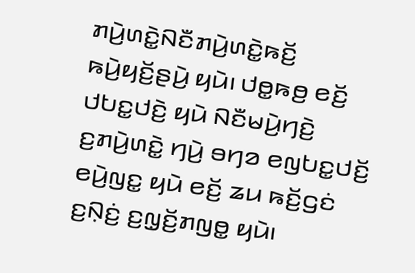ꤊꤣꤧ꤬ꤛꤢꤧ꤭ꤡꤢꤪꤊꤣꤧ꤬ꤛꤢꤧ꤭ꤒꤢꤩ꤬ ꤒꤣꤧ꤬ꤟꤢꤩ꤬ꤔꤣꤧ꤬ ꤟꤣꤧ꤯ ꤓꤥ꤭ꤒꤥ꤬ ꤕꤢꤩ꤬ ꤓꤝꤢ꤭ꤓꤢꤧ꤬ ꤟꤣꤧ ꤡꤢꤪꤗꤣꤧ꤬ꤚꤢꤧ꤬ ꤢ꤬ꤊꤣꤧ꤬ꤛꤢꤧ꤭ ꤚꤣꤧ꤬ ꤋꤚꤤ ꤕꤜꤝꤢ꤭ꤓꤢꤩ꤬ ꤕꤣꤧ꤬ꤜꤢ꤭ ꤟꤣꤧ ꤕꤢꤩ꤬ ꤘꤣ ꤒꤢꤩ꤬ꤞꤢꤦ ꤢ꤬ꤡ꤫ꤢꤦ꤬ ꤢ꤬ꤜ꤫ꤢꤩ꤬ꤊꤜꤥ꤭ ꤟꤣꤧ꤯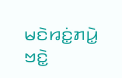ꤗꤢꤧꤙꤢꤦ꤭ꤊꤣꤧ꤭ ꤠꤢꤧ꤭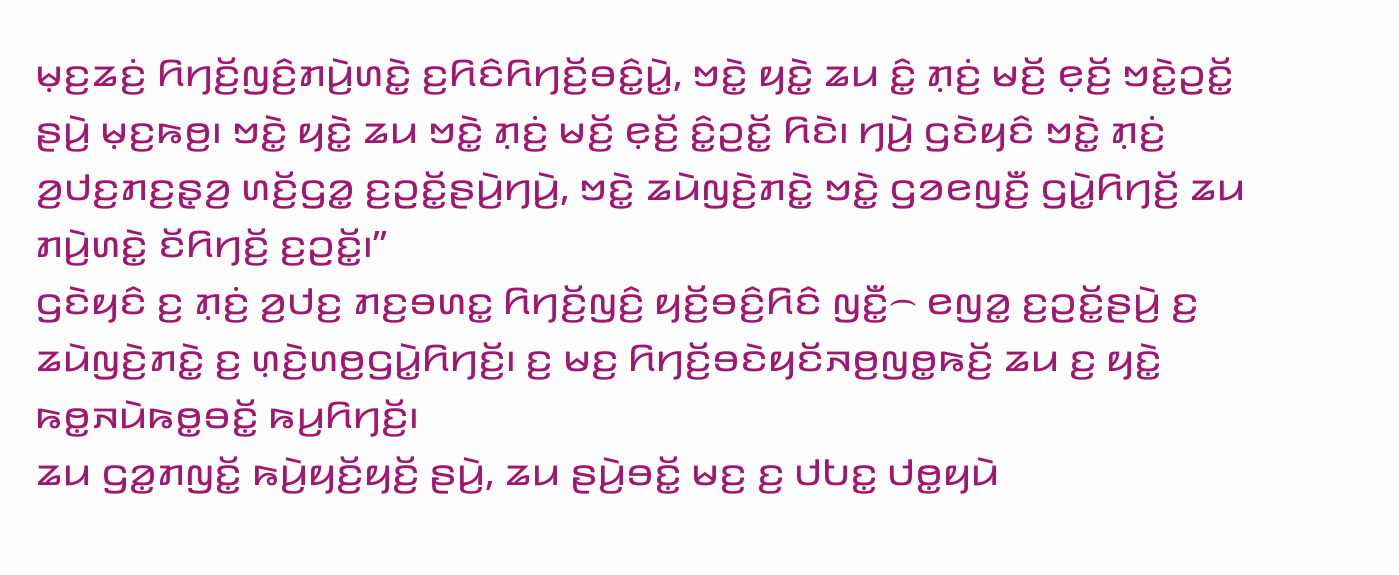ꤗ꤫ꤢ꤬ꤘꤢꤦ꤬ ꤖꤚꤢꤩ꤬ꤜꤢꤨ꤬ꤊꤣꤧ꤬ꤛꤢꤧ꤭ ꤢ꤬ꤖꤢꤨꤖꤚꤢꤩ꤬ꤋꤢꤨ꤭ꤣꤧ꤭, ꤠꤢꤧ꤭ ꤟꤢꤧ꤭ ꤘꤣ ꤢꤨ꤭ ꤊ꤫ꤢꤦ꤬ ꤗꤢꤩ꤬ ꤕ꤫ꤢꤩ꤬ ꤠꤢꤧ꤭ꤑꤢꤩ꤭ ꤔꤣꤧ꤬ ꤗ꤫ꤢ꤬ꤒꤥ꤬꤯ ꤠꤢꤧ꤭ ꤟꤢꤧ꤭ ꤘꤣ ꤠꤢꤧ꤭ ꤊ꤫ꤢꤦ꤬ ꤗꤢꤩ꤬ ꤕ꤫ꤢꤩ꤬ ꤢꤨ꤭ꤑꤢꤩ꤭ ꤖꤢꤧ꤯ ꤚꤣꤧ꤬ ꤞꤢꤧꤟꤢꤨ ꤠꤢꤧ꤭ ꤊ꤫ꤢꤦ꤬ ꤤ꤬ꤓꤢ꤬ꤊꤢ꤬ꤔ꤫ꤤ꤬ ꤛꤢꤩ꤬ꤞꤤ꤭ ꤢ꤬ꤑꤢꤩ꤭ꤔꤣꤧ꤬ꤚꤣꤧ꤬, ꤠꤢꤧ꤭ ꤘꤣꤧꤜꤢꤧ꤬ꤊꤢꤧ꤭ ꤠꤢꤧ꤭ ꤞꤤꤕꤜꤢꤪ꤬ ꤞꤣꤧ꤭ꤖꤚꤢꤩ꤬ ꤘꤣ ꤊꤣꤧ꤬ꤛꤢꤧ꤭ ꤢꤩꤖꤚꤢꤩ꤬ ꤢ꤬ꤑꤢꤩ꤭꤯”
ꤞꤢꤧꤟꤢꤨ ꤢ꤬ ꤊ꤫ꤢꤦ꤬ ꤤ꤬ꤓꤢ꤬ ꤊꤢ꤬ꤋꤛꤢ꤭ ꤖꤚꤢꤩ꤬ꤜꤢꤨ꤬ ꤟꤢꤩ꤬ꤋꤢꤨ꤬ꤖꤢꤨ ꤜꤢꤪ꤭꤮ ꤕꤜꤤ꤭ ꤢ꤬ꤑꤢꤩ꤭ꤔꤣꤧ꤬ ꤢ꤬ ꤘꤣꤧꤜꤢꤧ꤬ꤊꤢꤧ꤭ ꤢ꤬ ꤛ꤫ꤢꤧ꤬ꤛꤥ꤬ꤞꤣꤧ꤭ꤖꤚꤢꤩ꤬꤯ ꤢ꤬ ꤗꤢ꤬ ꤖꤚꤢꤩ꤬ꤋꤢꤧꤟꤢꤩꤏꤥ꤬ꤜꤥ꤭ꤒꤢꤩ꤬ ꤘꤣ ꤢ꤬ ꤟꤢꤧ꤭ ꤒꤥ꤭ꤏꤣꤧꤒꤥ꤭ꤋꤢꤩ꤭ ꤒꤣ꤬ꤖꤚꤢꤩ꤬꤯
ꤘꤣ ꤞꤤ꤭ꤊꤜꤢꤩ꤭ ꤒꤣꤧ꤬ꤟꤢꤩ꤬ꤟꤢꤩ꤬ ꤔꤣꤧ꤬, ꤘꤣ ꤔꤣꤧ꤬ꤋꤢꤩ꤭ ꤗꤢ꤬ ꤢ꤬ ꤓꤝꤢ꤭ ꤓꤥ꤭ꤟꤣꤧ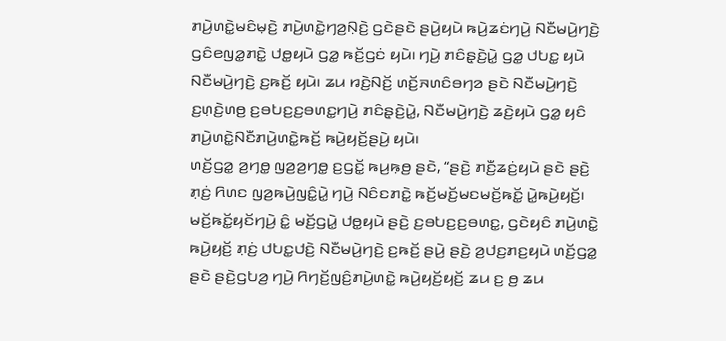ꤊꤣꤧ꤬ꤛꤢꤧ꤭ꤗꤢꤨꤗ꤫ꤢꤧ꤬ ꤊꤣꤧ꤬ꤛꤢꤧ꤭ꤚꤤ꤬ꤡ꤫ꤢꤧ꤬ ꤞꤢꤧꤔꤢꤧ ꤔꤣꤧ꤬ꤟꤣꤧ ꤒꤣꤧ꤬ꤘꤢꤦꤚꤣꤧ꤬ ꤡꤢꤪꤗꤣꤧ꤬ꤚꤢꤧ꤬ ꤞꤢꤨꤕꤜꤤ꤭ꤊꤢꤧ꤭ ꤓꤥ꤭ꤟꤣꤧ ꤞꤤ꤭ ꤒꤢꤩ꤬ꤞꤢꤦ ꤟꤣꤧ꤯ ꤚꤣꤧ꤬ ꤊꤢꤨꤔ꤫ꤢꤧ꤬ꤣꤧ꤭ ꤞꤤ꤭ ꤓꤝꤢ꤭ ꤟꤣꤧ ꤡꤢꤪꤗꤣꤧ꤬ꤚꤢꤧ꤬ ꤢ꤬ꤒꤢꤩ꤬ ꤟꤣꤧ꤯ ꤘꤣ ꤙꤢꤧ꤬ꤡꤢꤩ꤬ ꤛꤢꤩ꤬ꤏꤛꤢꤨꤋꤚꤤ ꤔꤢꤧ ꤡꤢꤪꤗꤣꤧ꤬ꤚꤢꤧ꤬ ꤢ꤬ꤛ꤫ꤢꤧ꤬ꤛꤥ꤬ ꤢ꤬ꤋꤝꤢ꤬ꤢ꤬ꤋꤛꤢ꤭ꤚꤣꤧ꤬ ꤊꤢꤨꤔ꤫ꤢꤧ꤬ꤣꤧ꤭, ꤡꤢꤪꤗꤣꤧ꤬ꤚꤢꤧ꤬ ꤘꤢꤧ꤬ꤟꤣꤧ ꤞꤤ꤭ ꤟꤢꤨ ꤊꤣꤧ꤬ꤛꤢꤧ꤭ꤡꤢꤪꤊꤣꤧ꤬ꤛꤢꤧ꤭ꤒꤢꤩ꤬ ꤒꤣꤧ꤬ꤟꤢꤩ꤬ꤔꤣꤧ꤬ ꤟꤣꤧ꤯
ꤛꤢꤩ꤬ꤞꤤ꤭ ꤤ꤬ꤚꤥ꤭ ꤜꤤ꤬ꤤ꤬ꤚꤥ꤭ ꤢ꤬ꤞꤢꤩ꤭ ꤒꤣ꤬ꤒ꤫ꤥ꤬ ꤔꤢꤧ, “ꤔꤢꤧ꤬ ꤊꤢꤪ꤬ꤘꤢꤦ꤬ꤟꤣꤧ ꤔꤢꤧ ꤔꤢꤧ꤬ ꤊ꤫ꤢꤦ꤬ ꤖꤛꤢ ꤜꤤ꤬ꤒꤣꤧ꤬ꤜꤢꤨ꤭ꤣꤧ꤭ ꤚꤣꤧ꤬ ꤡꤢꤨꤢꤊꤢꤧ꤭ ꤒꤢꤩ꤬ꤗꤢꤩ꤬ꤗꤢꤗꤢꤩ꤬ꤒꤢꤩ꤭ ꤣꤧ꤭ꤒꤣꤧ꤬ꤟꤢꤩ꤬꤯ ꤗꤢꤩ꤬ꤒꤢꤩ꤭ꤟꤢꤩꤚꤣꤧ꤬ ꤢꤨ꤭ ꤗꤢꤩ꤬ꤞꤣꤧ꤭ ꤓꤥ꤭ꤟꤣꤧ ꤔꤢꤧ꤬ ꤢ꤬ꤋꤝꤢ꤬ꤢ꤬ꤋꤛꤢ꤭, ꤞꤢꤧꤟꤢꤨ ꤊꤣꤧ꤬ꤛꤢꤧ꤭ ꤒꤣꤧ꤬ꤟꤢꤩ꤬ ꤊ꤫ꤢꤦ꤬ ꤓꤝꤢ꤭ꤓꤢꤧ꤬ ꤡꤢꤪꤗꤣꤧ꤬ꤚꤢꤧ꤬ ꤢ꤬ꤒꤢꤩ꤬ ꤔꤣꤧ꤬ ꤔꤢꤧ꤬ ꤤ꤬ꤓꤢ꤬ꤊꤢ꤬ꤟꤣꤧ ꤛꤢꤩ꤬ꤞꤤ꤭ ꤔꤢꤧ ꤔꤢꤧ꤬ꤞꤝꤤ꤬ ꤚꤣꤧ꤬ ꤖꤚꤢꤩ꤬ꤜꤢꤨ꤬ꤊꤣꤧ꤬ꤛꤢꤧ꤭ ꤒꤣꤧ꤬ꤟꤢꤩ꤬ꤟꤢꤩ꤬ ꤘꤣ ꤢ꤬ ꤥ꤬ ꤘꤣ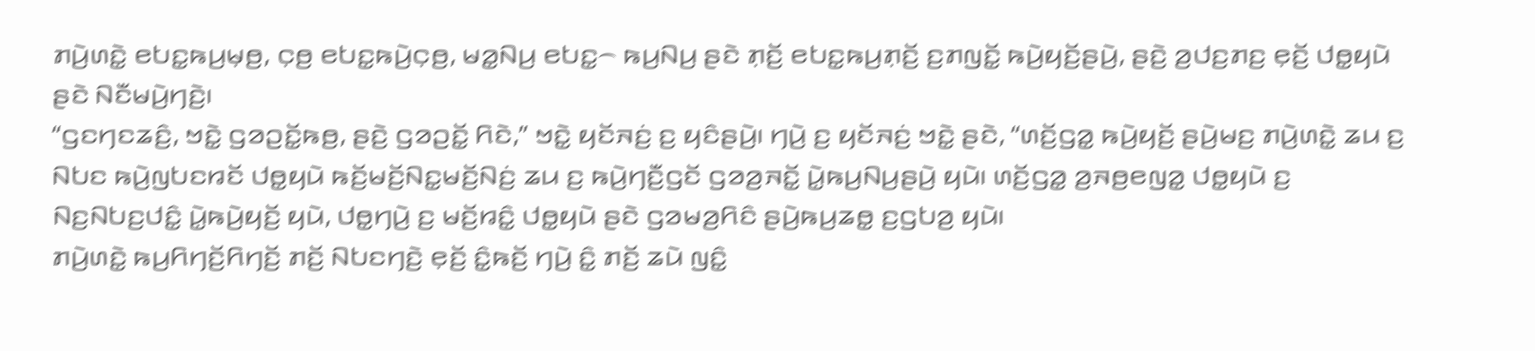ꤊꤣꤧ꤬ꤛꤢꤧ꤭ ꤕꤝꤢ꤭ꤒꤣ꤬ꤗ꤫ꤥ꤬, ꤍ꤫ꤥ꤬ ꤕꤝꤢ꤭ꤒꤣꤧ꤬ꤍ꤫ꤥ꤬, ꤗꤤ꤭ꤡꤣ꤬ ꤕꤝꤢ꤭꤮ ꤒꤣ꤬ꤡꤣ꤬ ꤔꤢꤧ ꤊ꤫ꤢꤩ꤬ ꤕꤝꤢ꤭ꤒꤣ꤬ꤊ꤫ꤢꤩ꤬ ꤢ꤬ꤊꤜꤢꤩ꤭ ꤒꤣꤧ꤬ꤟꤢꤩ꤬ꤔꤣꤧ꤬, ꤔꤢꤧ꤬ ꤤ꤬ꤓꤢ꤬ꤊꤢ꤬ ꤕ꤫ꤢꤩ꤬ ꤓꤥ꤭ꤟꤣꤧ ꤔꤢꤧ ꤡꤢꤪꤗꤣꤧ꤬ꤚꤢꤧ꤬꤯
“ꤞꤢꤚꤢꤘꤢꤨ꤬, ꤠꤢꤧ꤭ ꤞꤤꤑꤢꤩ꤭ꤒꤥ꤬, ꤔꤢꤧ꤬ ꤞꤤꤑꤢꤩ꤭ ꤖꤢꤧ,” ꤠꤢꤧ꤭ ꤟꤢꤩꤏꤢꤦ꤬ ꤢ꤬ ꤟꤢꤨꤔꤣꤧ꤬꤯ ꤚꤣꤧ꤬ ꤢ꤬ ꤟꤢꤩꤏꤢꤦ꤬ ꤠꤢꤧ꤭ ꤔꤢꤧ, “ꤛꤢꤩ꤬ꤞꤤ꤭ ꤒꤣꤧ꤬ꤟꤢꤩ꤬ ꤔꤣꤧ꤬ꤗꤢ꤬ ꤊꤣꤧ꤬ꤛꤢꤧ꤭ ꤘꤣ ꤢ꤬ ꤡꤝꤢ ꤒꤣꤧ꤬ꤜꤝꤢꤙꤢꤩ ꤓꤥ꤭ꤟꤣꤧ ꤒꤢꤩ꤬ꤗꤢꤩ꤬ꤡꤢ꤭ꤗꤢꤩ꤬ꤡꤢꤦ꤬ ꤘꤣ ꤢ꤬ ꤒꤣꤧ꤬ꤚꤢꤪ꤬ꤞꤢꤩ ꤞꤤꤤ꤬ꤏꤢꤩ꤭ ꤣꤧ꤭ꤒꤣ꤬ꤡꤣ꤬ꤔꤣꤧ꤬ ꤟꤣꤧ꤯ ꤛꤢꤩ꤬ꤞꤤ꤭ ꤤ꤬ꤏꤥ꤬ꤕꤜꤤ꤭ ꤓꤥ꤭ꤟꤣꤧ ꤢ꤬ ꤡꤢ꤬ꤡꤝꤢ꤬ꤓꤢꤨ꤭ ꤣꤧ꤭ꤒꤣꤧ꤬ꤟꤢꤩ꤬ ꤟꤣꤧ, ꤓꤥ꤭ꤚꤣꤧ꤬ ꤢ꤬ ꤗꤢꤩ꤬ꤙꤢꤨ꤭ ꤓꤥ꤭ꤟꤣꤧ ꤔꤢꤧ ꤞꤤꤗꤤ꤬ꤖꤢꤨ ꤔꤣꤧ꤬ꤒꤣ꤬ꤘꤥ꤭ ꤢ꤬ꤞꤝꤤ꤬ ꤟꤣꤧ꤯
ꤊꤣꤧ꤬ꤛꤢꤧ꤭ ꤒꤣ꤬ꤖꤚꤢꤩ꤬ꤖꤚꤢꤩ꤬ ꤊꤢꤩ꤬ ꤡꤝꤢꤚꤢꤧ꤬ ꤕ꤫ꤢꤩ꤬ ꤢꤨ꤭ꤒꤢꤩ꤬ ꤚꤣꤧ꤬ ꤢꤨ꤭ ꤊꤢꤩ꤬ ꤘꤣꤧ ꤜꤢꤨ꤭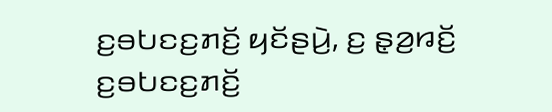ꤢ꤬ꤋꤝꤢꤢ꤬ꤊꤢꤩ꤬ ꤟꤢꤩꤔꤣꤧ꤬, ꤢ꤬ ꤔ꤫ꤤ꤬ꤙꤢꤩ꤬ ꤢ꤬ꤋꤝꤢꤢ꤬ꤊꤢꤩ꤬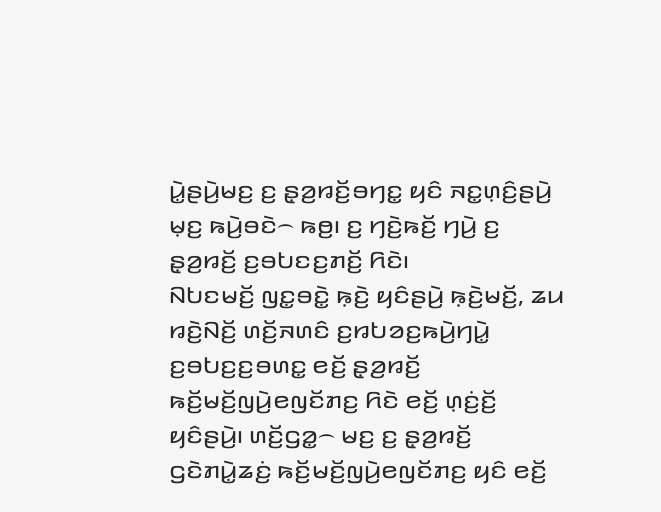ꤣꤧ꤭ꤔꤣꤧ꤬ꤗꤢ꤬ ꤢ꤬ ꤔ꤫ꤤ꤬ꤙꤢꤩ꤬ꤋꤚꤢ꤭ ꤟꤢꤨ ꤏꤢ꤭ꤛ꤫ꤢꤨ꤬ꤔꤣꤧ꤬ ꤗ꤫ꤢ꤬ ꤒꤣꤧ꤬ꤋꤢꤧ꤮ ꤒꤥ꤬꤯ ꤢ꤬ ꤚꤢꤧ꤬ꤒꤢꤩ꤬ ꤚꤣꤧ꤬ ꤢ꤬ ꤔ꤫ꤤ꤬ꤙꤢꤩ꤬ ꤢ꤬ꤋꤝꤢꤢ꤬ꤊꤢꤩ꤬ ꤖꤢꤧ꤯
ꤡꤝꤢꤗꤢꤩ꤬ ꤜꤢ꤭ꤋꤢꤧ꤭ ꤒ꤫ꤢꤧ꤬ ꤟꤢꤨꤔꤣꤧ꤬ ꤒ꤫ꤢꤧ꤬ꤗꤢꤩ꤬, ꤘꤣ ꤙꤢꤧ꤬ꤡꤢꤩ꤬ ꤛꤢꤩ꤬ꤏꤛꤢꤨ ꤢ꤬ꤙꤝꤤꤢ꤬ꤒꤣꤧ꤬ꤚꤣꤧ꤭ ꤢ꤬ꤋꤝꤢ꤬ꤢ꤬ꤋꤛꤢ꤭ ꤕꤢꤩ꤬ ꤔ꤫ꤤ꤬ꤙꤢꤩ꤬ ꤒꤢꤩ꤬ꤗꤢꤩ꤬ꤜꤣꤧ꤬ꤕꤜꤢꤩꤊꤢ꤬ ꤖꤢꤧ ꤕꤢꤩ꤬ ꤛ꤫ꤢꤦ꤬ꤢꤩ꤬ ꤟꤢꤨꤔꤣꤧ꤬꤯ ꤛꤢꤩ꤬ꤞꤤ꤭꤮ ꤗꤢ꤬ ꤢ꤬ ꤔ꤫ꤤ꤬ꤙꤢꤩ꤬ ꤞꤢꤧꤊꤣꤧ꤭ꤘꤢꤦ꤬ ꤒꤢꤩ꤬ꤗꤢꤩ꤬ꤜꤣꤧ꤬ꤕꤜꤢꤩꤊꤢ꤬ ꤟꤢꤨ ꤕꤢꤩ꤬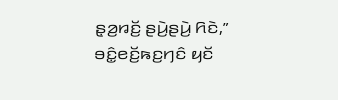ꤔ꤫ꤤ꤬ꤙꤢꤩ꤬ ꤔꤣꤧ꤬ꤔꤣꤧ꤬ ꤖꤢꤧ,” ꤋꤢꤨ꤭ꤕꤢꤩ꤬ꤒꤢ꤬ꤚꤢꤨ ꤟꤢꤩ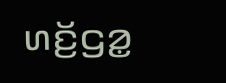ꤛꤢꤩ꤬ꤞꤤ꤭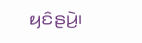ꤟꤢꤨꤔꤣꤧ꤬꤯